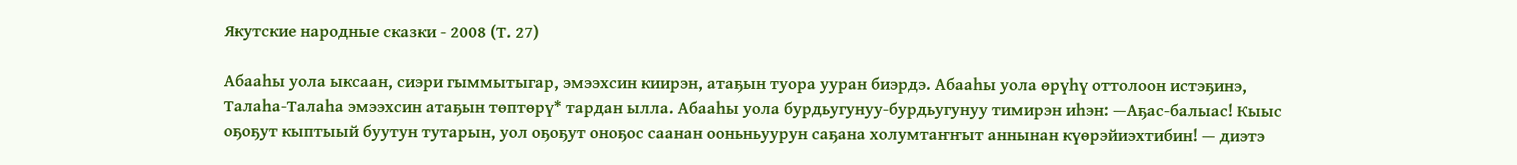Якутские народные сказки - 2008 (Т. 27)

Абааһы уола ыксаан, сиэри гыммытыгар, эмээхсин киирэн, атаҕын туора ууран биэрдэ. Абааһы уола өрүһү оттолоон истэҕинэ, Талаһа-Талаһа эмээхсин атаҕын төптөрү* тардан ылла. Абааһы уола бурдьугунуу-бурдьугунуу тимирэн иһэн: —Аҕас-балыас! Кыыс оҕоҕут кыптыый буутун тутарын, уол оҕоҕут оноҕос саанан ооньньуурун саҕана холумтаҥҥыт аннынан күөрэйиэхтибин! — диэтэ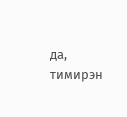да, тимирэн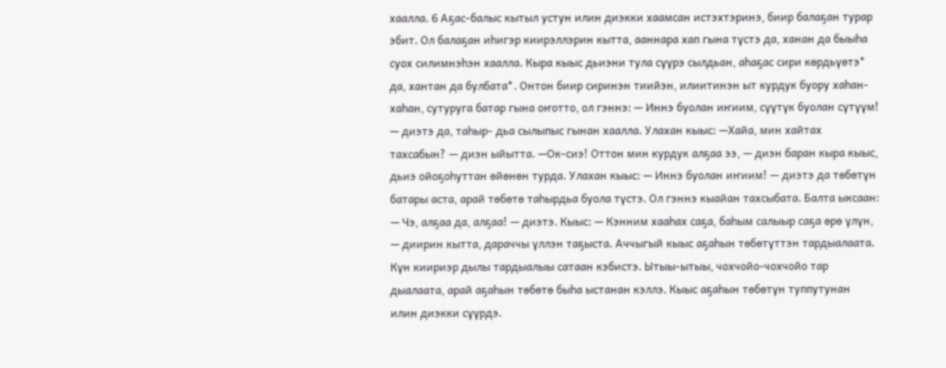хаалла. 6 Аҕас-балыс кытыл устун илин диэкки хаамсан истэхтэринэ, биир балаҕан турар эбит. Ол балаҕан иһигэр киирэллэрин кытта, ааннара хап гына түстэ да, ханан да быыһа суох силимнэһэн хаалла. Кыра кыыс дьиэни тула сүүрэ сылдьан, аһаҕас сири көрдьүөтэ* да, хантан да булбата*. Онтон биир сиринэн тиийэн, илиитинэн ыт курдук буору хаһан-хаһан, сутуруга батар гына оҥотто, ол гэннэ: — Иннэ буолан иҥиим, сүүтүк буолан сүтүүм! — диэтэ да, таһыр- дьа сылыпыс гынан хаалла. Улахан кыыс: —Хайа, мин хайтах тахсабын? — диэн ыйытта. —Ок-сиэ! Оттон мин курдук алҕаа ээ, — диэн баран кыра кыыс, дьиэ ойоҕоһуттан өйөнөн турда. Улахан кыыс: — Иннэ буолан иҥиим! — диэтэ да төбөтүн батары аста, арай төбөтө таһырдьа буола түстэ. Ол гэннэ кыайан тахсыбата. Балта ыксаан: — Чэ, алҕаа да, алҕаа! — диэтэ. Кыыс: — Кэнним хааһах саҕа, баһым салыыр саҕа өрө үлүн, — диирин кытта, дараччы үллэн таҕыста. Аччыгый кыыс аҕаһын төбөтүттэн тардыалаата. Күн киириэр дылы тардыалыы сатаан кэбистэ. Ытыы-ытыы, чохчойо-чохчойо тар дыалаата, арай аҕаһын төбөтө быһа ыстанан кэллэ. Кыыс аҕаһын төбөтүн туппутунан илин диэкки сүүрдэ.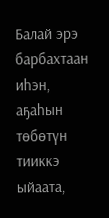Балай эрэ барбахтаан иһэн, аҕаһын төбөтүн тииккэ ыйаата,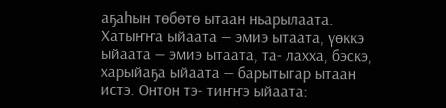аҕаһын төбөтө ытаан ньарылаата. Хатыҥҥа ыйаата — эмиэ ытаата, үөккэ ыйаата — эмиэ ытаата, та- лахха, бэскэ, харыйаҕа ыйаата — барытыгар ытаан истэ. Онтон тэ- тиҥҥэ ыйаата: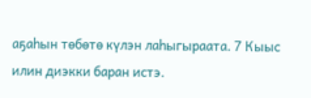аҕаһын төбөтө күлэн лаһыгыраата. 7 Кыыс илин диэкки баран истэ.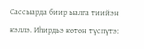Сассыарда биир ыалга тиийэн кэллэ. Иһирдьэ көтөн түспүтэ: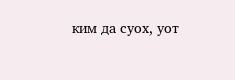ким да суох, уот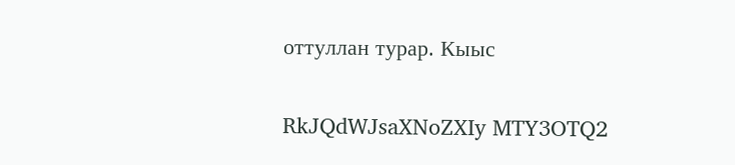оттуллан турар. Кыыс

RkJQdWJsaXNoZXIy MTY3OTQ2